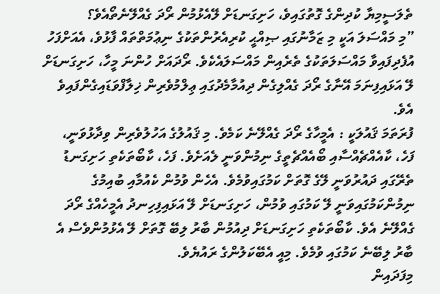ތެލަސީމިޔާ ކުދިންގެ ގޮތުގައިވެ، ހަށިގަނޑަށް ލޭއެޅުމުން ރޯދަ ގެއްލޭނެތޯއެވެ؟
”މި މައްސަލަ އަކީ މި ޒަމާނުގައި ޞިއްޙީ ކުރިއެރުންތަކުގެ ނިޢުމަތްތައް ފާޅުވެ، އެއަށްފަހު އުފެދިފައިވާ މައްސަލަތަކުގެ ތެރެއިން މައްސަލައެކެވެ. ރޯދައަށް ހުންނަ މީހާ، ހަށިގަނޑަށް ލޭ އަޅައިފިނަމަ އޭނާގެ ރޯދަ ގެއްލިގެން ދިއުމާމެދުގައި ޢިލްމުވެރިން ޚިލާފްވަޑައިގެންފައިވެ އެވެ.
ފުރަތަމަ ޤައުލަކީ : އެމީހާގެ ރޯދަ ގެއްލޭނެ ކަމެވެ. މި ޤައުލުގެ އަހުލުވެރިން ވިދާޅުވަނީ، ފަހެ، ކާއެއްޗެއްސާއި ބޯއެއްޗެތީގެ ނިމުންވަނީ ލެއަށެވެ. ފަހެ، ކާބޯތަކެތި ހަށިގަނޑު ތެރޭގައި ދައުރުވަނީ ލޭގެ ގޮތަށް ކަމުގައިވުމެވެ. އެހެން ވުމުން ކެއުމާއި ބުއިމުގެ ނިމުންކަމުގައިވަނީ ލޭ ކަމުގައި ވުމުން، ހަށިގަނޑަށް ލޭ އަޅައިފިހިނދު އެމީހެއްގެ ރޯދަ ގެއްލޭނެ އެވެ. ކާބޯތަކެތި ހަށިގަނޑަށް ދިއުމުން ބާރު ލިބޭ ގޮތަށް ލޭ އެޅުމުންވެސް އެ ބާރު ލިބޭނެ ކަމުގައި ވުމެވެ. މިއީ އެބޭކަލުންގެ ރައުޔެވެ.
މިފަދައިން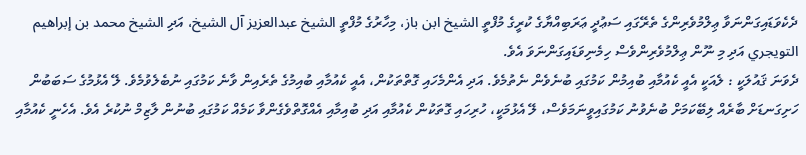ދެކެވަޑައިގަންނަވާ ޢިލްމުވެރިންގެ ތެރޭގައި ސަޢުދީ ޢަރަބިއްޔާގެ ކުރީގެ މުފްތީ الشيخ ابن باز، މިހާރުގެ މުފްތީ الشيخ عبدالعزيز آل الشيخ، އަދި الشيخ محمد بن إبراهيم التويجري އަދި މި ނޫން ޢިލްމުވެރިންވެސް ހިމެނިވަޑައިގަންނަވަ އެވެ.
ދެވަނަ ޤައުލަކީ : ލެއަކީ އެއީ ކެއުމާއި ބުއިމުން ކަމުގައި ބުނެވެން ނެތުމެވެ. އަދި އެންމެހައި ގޮތްތަކުން، އެއީ ކެއުމާއި ބުއިމުގެ ތެރެއިން ވާނެ ކަމުގައި ނުބެލެވުމެވެ. ލޭ އެޅުމުގެ ސަބަބުން ހަށިގަނޑަށް ބާރެއް ލިބޭކަމަށް ބުނެވުނު ކަމުގައިވީނަމަވެސް، ލޭ އެޅުމަކީ، ހުރިހައި ގޮތަކުން ކެއުމާއި އަދި ބުއިމާއި އެއްގޮތްވެގެންވާ ކަމެއް ކަމުގައި ބުނުން ލާޒިމް ނުކުރެ އެވެ. އެހެނީ ކެއުމާއި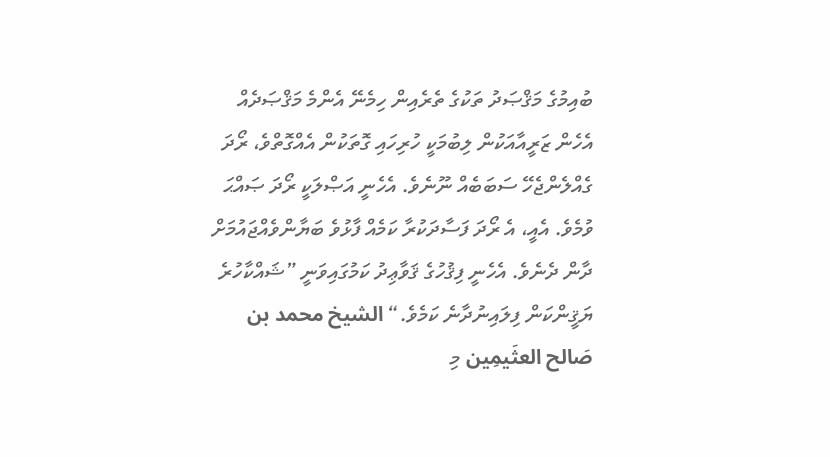ބުއިމުގެ މަޤްޞަދު ތަކުގެ ތެރެއިން ހިމެނޭ އެންމެ މަޤްޞަދެއް އެހެން ޒަރީއާއަކުން ލިބުމަކީ ހުރިހައި ގޮތަކުން އެއްގޮތްވެ، ރޯދަ ގެއްލެންޖެހޭ ސަބަބެއް ނޫނެވެ. އެހެނީ އަޞްލަކީ ރޯދަ ޞައްޙަ ވުމެވެ. އެއީ، އެ ރޯދަ ފަސާދަކުރާ ކަމެއް ފާޅުވެ ބަޔާންވެއްޖައުމަށް ދާން ދެނެވެ. އެހެނީ ފިޤުހުގެ ޤަވާޢިދު ކަމުގައިވަނީ ”ޝައްކާހުރެ ޔަޤީންކަން ފިލައިނުދާނެ ކަމެވެ.“ الشيخ محمد بن صَالح العثَيمِين މި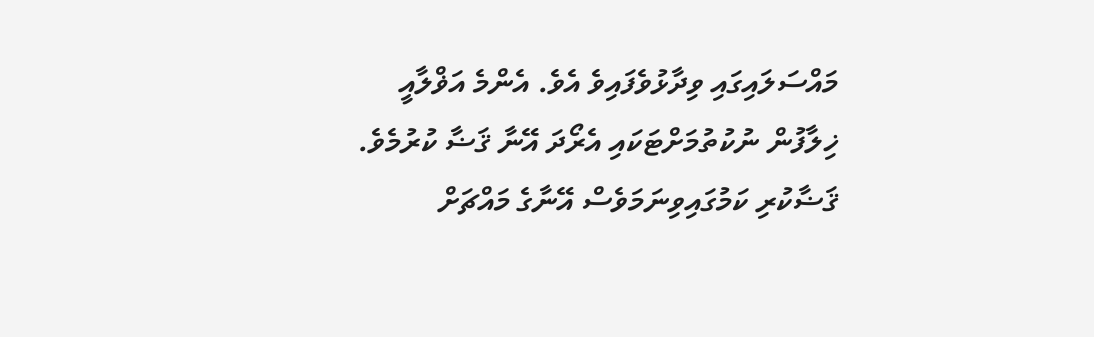މައްސަލައިގައި ވިދާޅުވެފައިވެ އެވެ. އެންމެ އަޥްލާއީ ޚިލާފުން ނުކުތުމަށްޓަކައި އެރޯދަ އޭނާ ޤަޟާ ކުރުމެވެ. ޤަޟާކުރި ކަމުގައިވިނަމަވެސް އޭނާގެ މައްޗަށް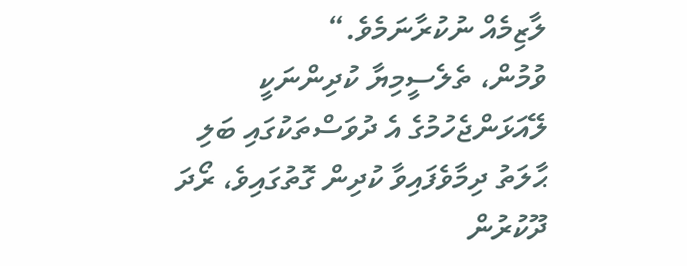ލާޒިމެއް ނުކުރާނަމެވެ.“
ވުމުން، ތެލެސީމިޔާ ކުދިންނަކީ ލޭއަޅަންޖެހުމުގެ އެ ދުވަސްތަކުގައި ބަލި ޙާލަތު ދިމާވެފައިވާ ކުދިން ގޮތުގައިވެ، ރޯދަ ދޫކުރުން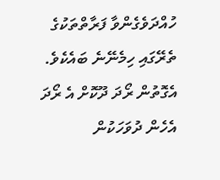ހުއްދަވެގެންވާ ފަރާތްތަކުގެ ތެރޭގައި ހިމެނޭނެ ބައެކެވެ. އެގޮތުން ރޯދަ ދޫކޮށް އެ ރޯދަ އެހެން ދުވަހަކުން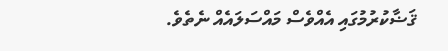ޤަޟާކުރުމުގައި އެއްވެސް މައްސަލައެއް ނެތެވެ.